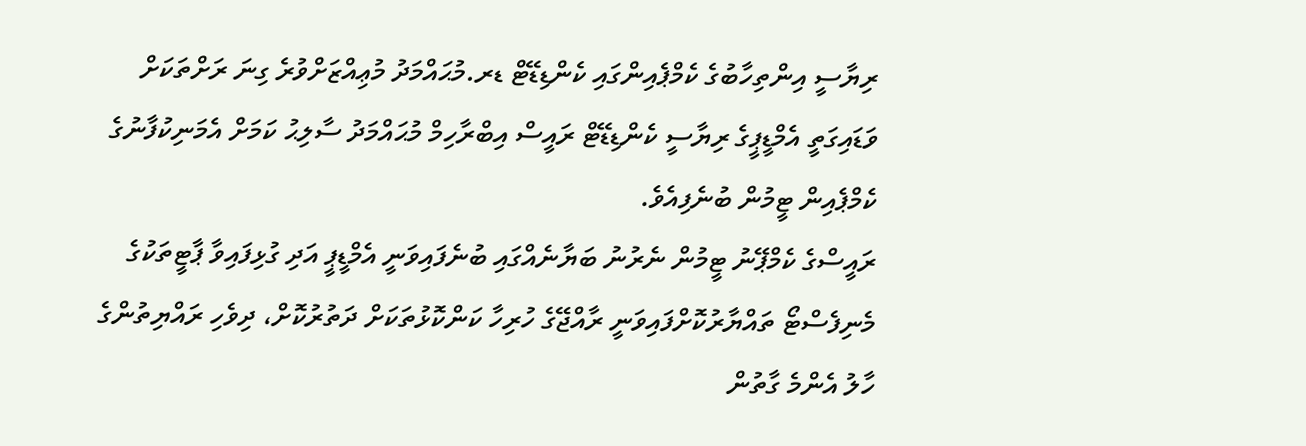ރިޔާސީ އިންތިހާބުގެ ކެމްޕެއިންގައި ކެންޑިޑޭޓް ޑރ.މުޙައްމަދު މުޢިއްޒަށްވުރެ ގިނަ ރަށްތަކަށް ވަޑައިގަތީ އެމްޑީޕީގެ ރިޔާސީ ކެންޑިޑޭޓް ރައީސް އިބްރާހިމް މުޙައްމަދު ސާލިޙު ކަމަށް އެމަނިކުފާނުގެ ކެމްޕެއިން ޓީމުން ބުނެފިއެވެ.
ރައީސްގެ ކެމްޕޭނު ޓީމުން ނެރުނު ބަޔާނެއްގައި ބުނެފައިވަނީ އެމްޑީޕީ އަދި ގުޅިފައިވާ ޕާޓީތަކުގެ މެނިފެސްޓޯ ތައްޔާރުކޮށްފައިވަނީ ރާއްޖޭގެ ހުރިހާ ކަންކޮޅުތަކަށް ދަތުރުކޮށް، ދިވެހި ރައްޔިތުންގެ ހާލު އެންމެ ގާތުން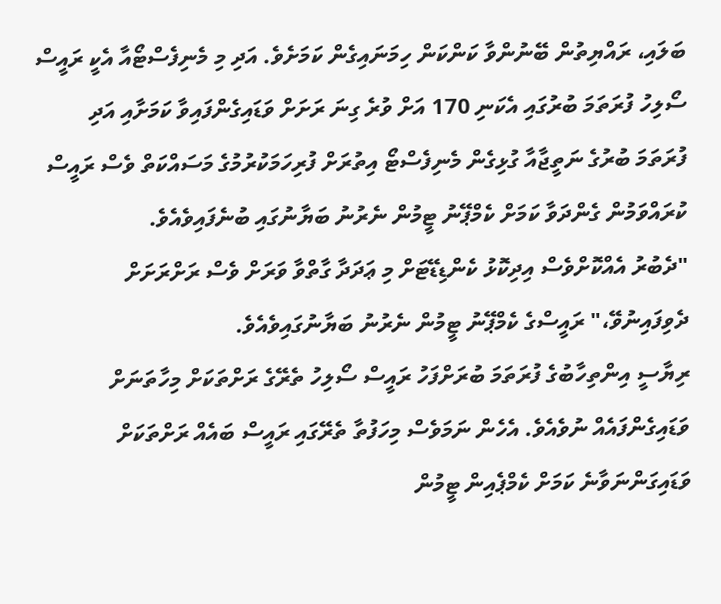ބަލައި، ރައްޔިތުން ބޭނުންވާ ކަންކަން ހިމަނައިގެން ކަމަށެވެ. އަދި މި މެނިފެސްޓޯއާ އެކީ ރައީސް ސޯލިހު ފުރަތަމަ ބުރުގައި އެކަނި 170 އަށް ވުރެ ގިނަ ރަށަށް ވަޑައިގެންފައިވާ ކަމަށާއި އަދި ފުރަތަމަ ބުރުގެ ނަތީޖާއާ ގުޅިގެން މެނިފެސްޓޯ އިތުރަށް ފުރިހަމަކުރުމުގެ މަސައްކަތް ވެސް ރައީސް ކުރައްވަމުން ގެންދަވާ ކަމަށް ކެމްޕޭނު ޓީމުން ނެރުނު ބަޔާނުގައި ބުނެފައިވެއެވެ.
"ދެބުރު އެއްކޮށްވެސް އިދިކޮޅު ކެންޑިޑޭޓަށް މި ޢަދަދާ ގާތްވާ ވަރަށް ވެސް ރަށްރަށަށް ދެވިފައިނުވޭ،" ރައީސްގެ ކެމްޕޭނު ޓީމުން ނެރުނު ބަޔާނުގައިވެއެވެ.
ރިޔާސީ އިންތިހާބުގެ ފުރަތަމަ ބުރަށްފަހު ރައީސް ސޯލިހު ތެރޭގެ ރަށްތަކަށް މިހާތަނަށް ވަޑައިގެންފައެއް ނުވެއެވެ. އެހެން ނަމަވެސް މިހަފުތާ ތެރޭގައި ރައީސް ބައެއް ރަށްތަކަށް ވަޑައިގަންނަވާނެ ކަމަށް ކެމްޕެއިން ޓީމުން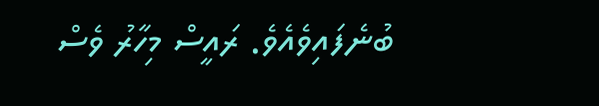ބުނެފައިވެއެވެ. ރައީސް މިހާރު ވެސް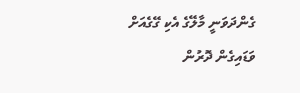ގެންދަވަނީ މާލޭގެ އެކި ގޭގެއަށް ވަޑައިގެން ދޮރުން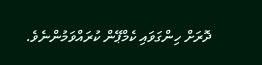ދޮރަށް ހިންގަވައި ކެމްޕޭން ކުރައްވަމުންނެވެ.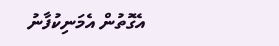އެގޮތުން އެމަނިކުފާނު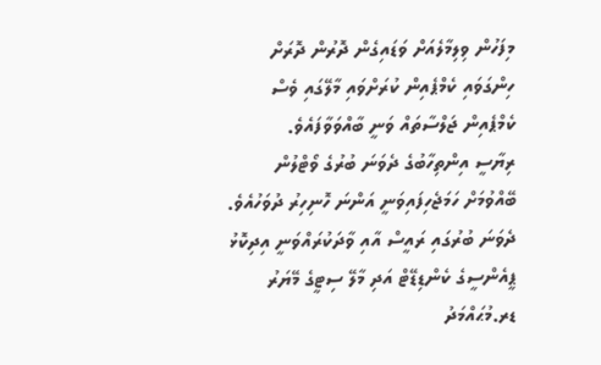މިފަހުން ވިލިމާލެއަށް ވަޑައިގެން ދޮރުން ދޮރަށް ހިންގަވައި ކެމްޕެއިން ކުރަށްވައި މާލޭގައި ވެސް ކެމްޕެއިން ޖަލްސާތައް ވަނީ ބާއްވަވާފައެވެ.
ރިޔާސީ އިންތިހާބުގެ ދެވަނަ ބުރުގެ ވޯޓްލުން ބޭއްވުމަށް ހަމަޖެހިފައިވަނީ އަންނަ ހޮނިހިރު ދުވަހުއެވެ. ދެވަނަ ބުރުގައި ރައީސް އާއި ވާދަކުރައްވަނީ އިދިކޮޅު ޕީއެންސީގެ ކެންޑިޑޭޓް އަދި މާލޭ ސިޓީގެ މޭޔަރު ޑރ.މުޙައްމަދު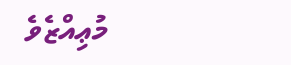މުޢިއްޒެވެ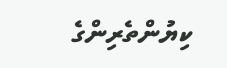ކިޔުންތެރިންގެ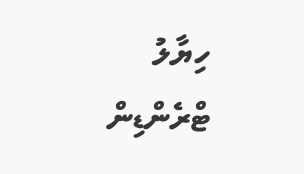ހިޔާލު
ޓްރެންޑިން